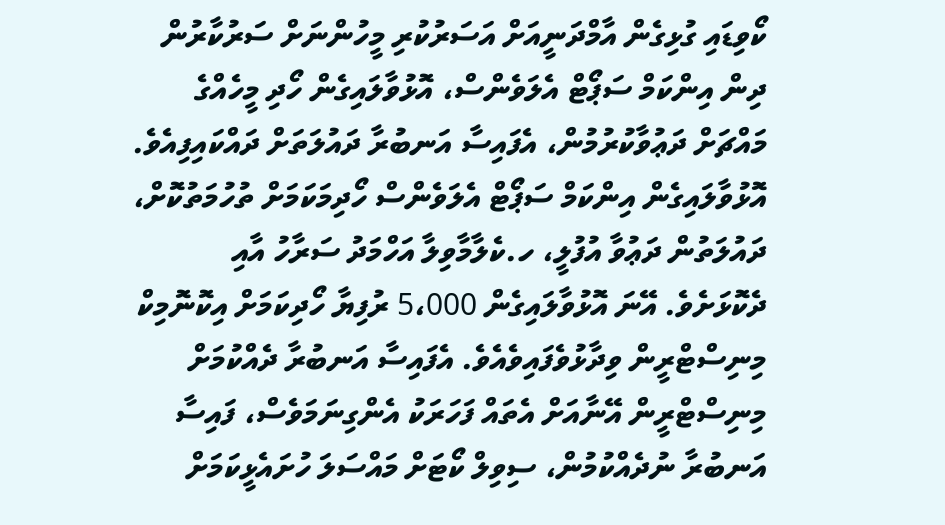ކޯވިޑައި ގުޅިގެން އާމްދަނީއަށް އަސަރުކުރި މީހުންނަށް ސަރުކާރުން ދިން އިންކަމް ސަޕޯޓް އެލަވެންސް، އޮޅުވާލައިގެން ހޯދި މީހެއްގެ މައްޗަށް ދަޢުވާކުރުމުން، އެފައިސާ އަނބުރާ ދައުލަތަށް ދައްކައިފިއެވެ.
އޮޅުވާލައިގެން އިންކަމް ސަޕޯޓް އެލަވެންސް ހޯދިމަކަމަށް ތުހުމަތުކޮށް، ދައުލަތުން ދަޢުވާ އުފުލީ، ހ.ކެލާމާވިލާ އަހްމަދު ސަރާހު އާއި ދެކޮޅަށެވެ. އޭނަ އޮޅުވާލައިގެން 5،000 ރުފިޔާ ހޯދިކަމަށް އިކޮނޮމިކް މިނިސްޓްރީން ވިދާޅުވެފައިވެއެވެ. އެފައިސާ އަނބުރާ ދެއްކުމަށް މިނިސްޓްރީން އޭނާއަށް އެތައް ފަހަރަކު އެންގިނަމަވެސް، ފައިސާ އަނބުރާ ނުދެއްކުމުން، ސިވިލް ކޯޓަށް މައްސަލަ ހުށައެޅީކަމަށް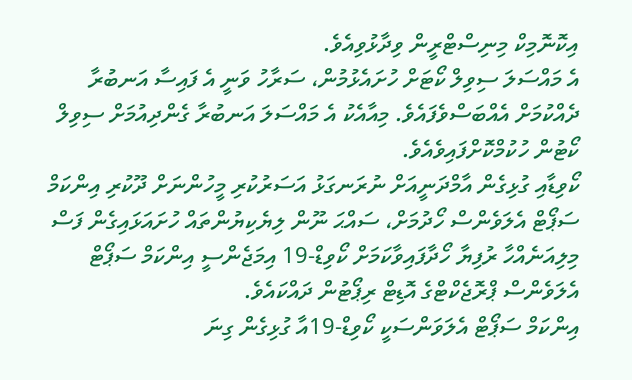އިކޮނޮމިކް މިނިސްޓްރީން ވިދާޅުވިއެވެ.
އެ މައްސަލަ ސިވިލް ކޯޓަށް ހުށައެޅުމުން، ސަރާހު ވަނީ އެ ފައިސާ އަނބުރާ ދެއްކުމަށް އެއްބަސްވެފައެވެ. މިއާއެކު އެ މައްސަލަ އަނބުރާ ގެންދިއުމަށް ސިވިލް ކޯޓުން ހުކުމްކޮށްފައިވެއެވެ.
ކޯވިޑާއި ގުޅިގެން އާމްދަނީއަށް ނުރަނގަޅު އަސަރުކުރި މީހުންނަށް ދޫކުރި އިންކަމް ސަޕޯޓް އެލަވެންސް ހޯދުމަށް، ސައްޙަ ނޫން ލިޔެކިޔުންތައް ހުށައަޅައިގެން ފަސް މިލިއަނެއްހާ ރުފިޔާ ހޯދާފައިވާކަމަށް ކޯވިޑް-19 އިމަޖެންސީ އިންކަމް ސަޕޯޓް އެލަވެންސް ޕްރޮޖެކްޓްގެ އޮޑިޓް ރިޕޯޓުން ދައްކައެވެ.
އިންކަމް ސަޕޯޓް އެލަވަންސަކީ ކޯވިޑް-19އާ ގުޅިގެން ގިނަ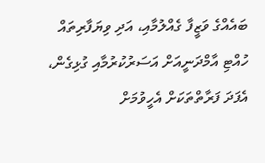ބައެއްގެ ވަޒީފާ ގެއްލުމާއި، އަދި ވިޔަފާރިތައް ހުއްޓި އާމްދަނީއަށް އަސަރުކުރުމާއި ގުޅިގެން، އެފަދަ ފަރާތްތަކަށް އެހީވުމަށް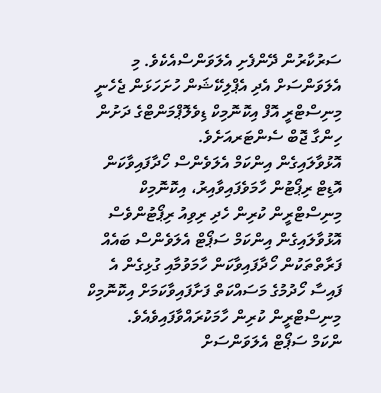ސަރުކާރުން ދޭންފެށި އެލަވަންސްއެކެވެ. މި އެލަވަންސަށް އެދި އެޕްލިކޭޝަން ހުށަހަޅަން ޖެހެނީ މިނިސްޓްރީ އޮފް އިކޮނޮމިކް ޑިވެލޮޕްމަންޓްގެ ދަށުން ހިންގާ ޖޮބް ސެންޓަރއަށެވެ.
އޮޅުވާލައިގެން އިންކަމް އެލަވެންސް ހޯދާފައިވާކަން އޮޑިޓް ރިޕޯޓުން ހާމަވެފައިވާއިރު، އިކޮނޮމިކް މިނިސްޓްރީން ކުރިން ހެދި ރިވިއު ރިޕޯޓުންވެސް އޮޅުވާލައިގެން އިންކަމް ސަޕޯޓް އެލަވެންސް ބައެއް ފަރާތްތަކުން ހޯދާފައިވާކަން ހާމަވުމާއި ގުޅިގެން އެ ފައިސާ ހޯދުމުގެ މަސައްކަތް ފަށާފައިވާކަމަށް އިކޮނޮމިކް މިނިސްޓްރީން ކުރިން ހާމަކުރައްވާފައިވެއެވެ.
ންކަމް ސަޕޯޓް އެލަވަންސަށް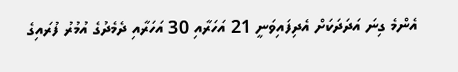އެންމެ ގިނަ އަދަދަކަށް އެދިފައިވަނީ 21 އަހަރާއި 30 އަހަރާއި ދެމެދުގެ އުމުރު ފުރައިގެ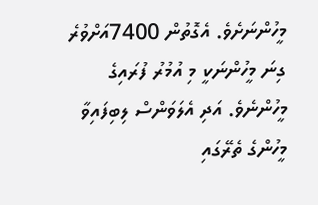މީހުންނަށެވެ. އެގޮތުން 7400އަށްވުރެ ގިނަ މީހުންނަކީ މި އުމުރު ފުރައިގެ މީހުންނެވެ. އަދި އެލަވަންސް ލިބިފައިވާ މީހުންގެ ތެރޭގައި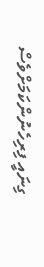ގިނައީ ފިރިހެނުންކަމަށްވެސް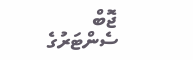ޖޮބް ސެންޓަރުގެ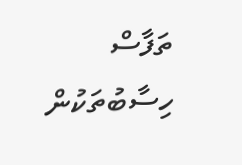ތަފާސް ހިސާބުތަކުން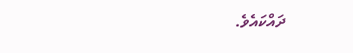ދައްކައެވެ.